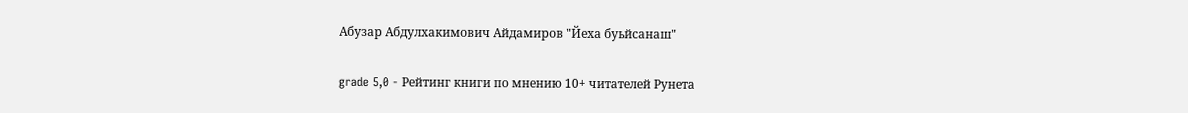Абузар Абдулхакимович Айдамиров "Йеха буьйсанаш"

grade 5,0 - Рейтинг книги по мнению 10+ читателей Рунета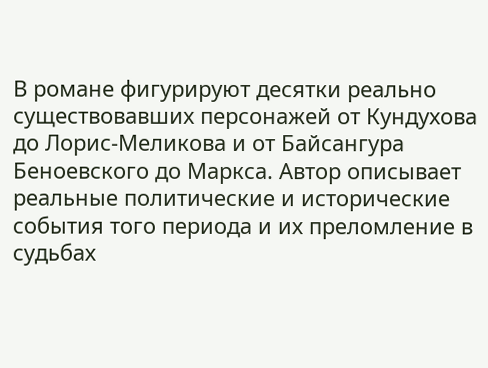В романе фигурируют десятки реально существовавших персонажей от Кундухова до Лорис-Меликова и от Байсангура Беноевского до Маркса. Автор описывает реальные политические и исторические события того периода и их преломление в судьбах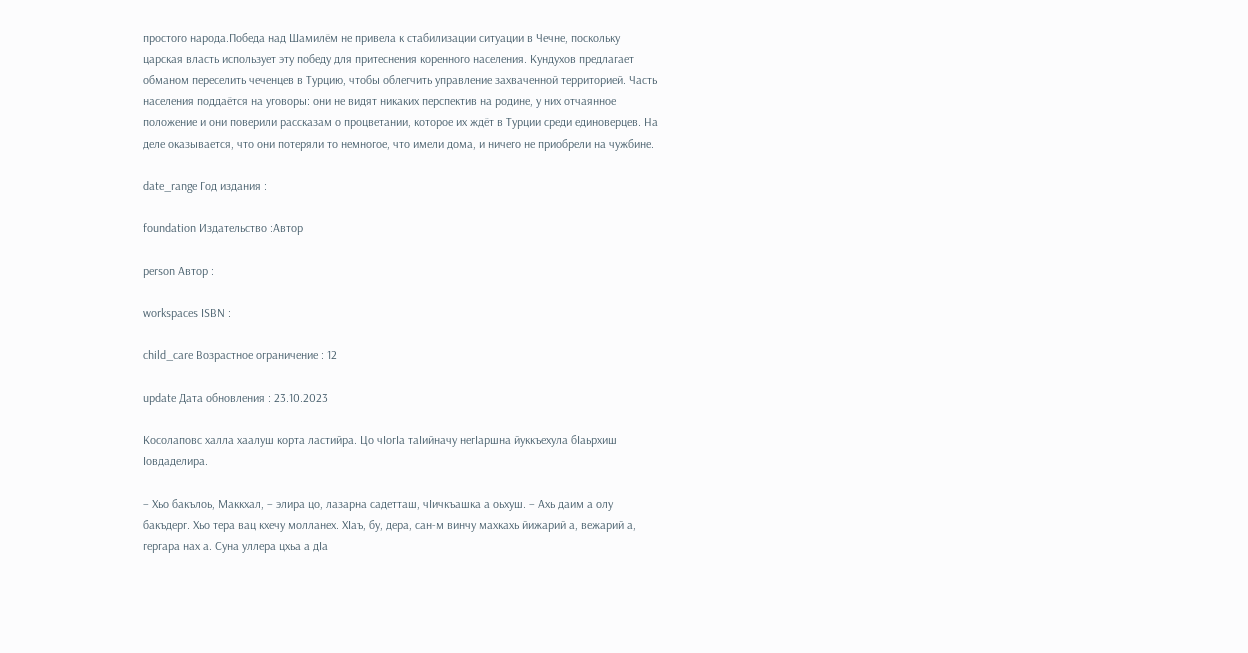простого народа.Победа над Шамилём не привела к стабилизации ситуации в Чечне, поскольку царская власть использует эту победу для притеснения коренного населения. Кундухов предлагает обманом переселить чеченцев в Турцию, чтобы облегчить управление захваченной территорией. Часть населения поддаётся на уговоры: они не видят никаких перспектив на родине, у них отчаянное положение и они поверили рассказам о процветании, которое их ждёт в Турции среди единоверцев. На деле оказывается, что они потеряли то немногое, что имели дома, и ничего не приобрели на чужбине.

date_range Год издания :

foundation Издательство :Автор

person Автор :

workspaces ISBN :

child_care Возрастное ограничение : 12

update Дата обновления : 23.10.2023

Косолаповс халла хаалуш корта ластийра. Цо чIогIа таIийначу негIаршна йуккъехула бIаьрхиш Iовдаделира.

– Хьо бакълоь, Маккхал, – элира цо, лазарна садетташ, чIичкъашка а оьхуш. – Ахь даим а олу бакъдерг. Хьо тера вац кхечу молланех. ХIаъ, бу, дера, сан-м винчу махкахь йижарий а, вежарий а, гергара нах а. Суна уллера цхьа а дIа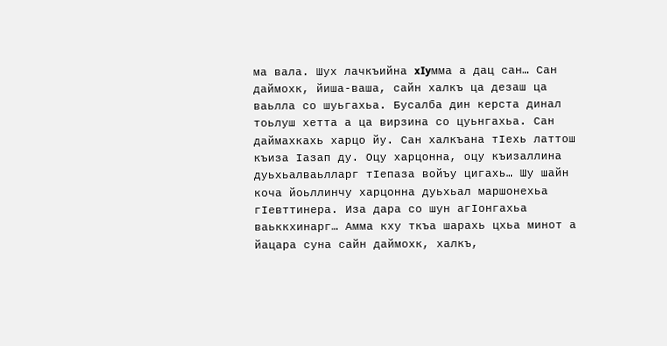ма вала. Шух лачкъийна xIyммa а дац сан… Сан даймохк, йиша-ваша, сайн халкъ ца дезаш ца ваьлла со шуьгахьа. Бусалба дин керста динал тоьлуш хетта а ца вирзина со цуьнгахьа. Сан даймахкахь харцо йу. Сан халкъана тIехь латтош къиза Iазап ду. Оцу харцонна, оцу къизаллина дуьхьалваьлларг тIепаза войъу цигахь… Шу шайн коча йоьллинчу харцонна дуьхьал маршонехьа гIевттинера. Иза дара со шун агIонгахьа ваьккхинарг… Амма кху ткъа шарахь цхьа минот а йацара суна сайн даймохк, халкъ,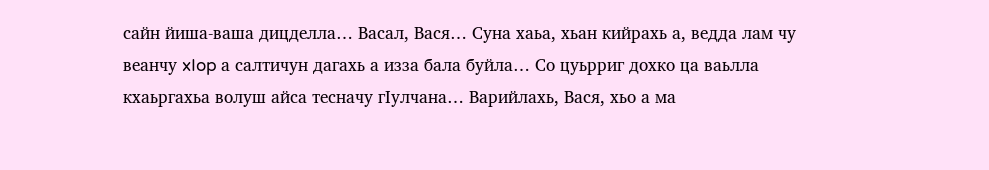сайн йиша-ваша дицделла… Васал, Вася… Суна хаьа, хьан кийрахь а, ведда лам чу веанчу xIop а салтичун дагахь а изза бала буйла… Со цуьрриг дохко ца ваьлла кхаьргахьа волуш айса тесначу гIулчана… Варийлахь, Вася, хьо а ма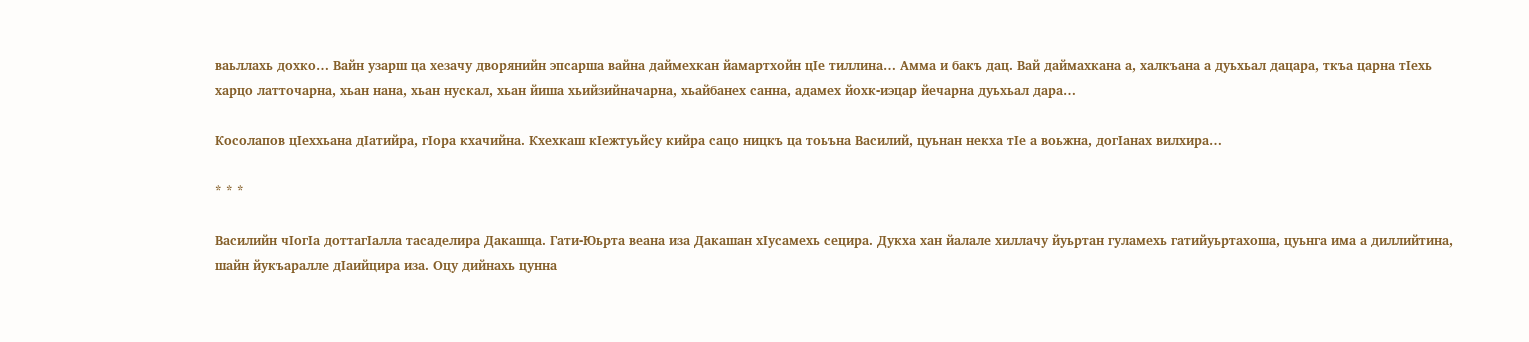ваьллахь дохко… Вайн узарш ца хезачу дворянийн эпсарша вайна даймехкан йамартхойн цIе тиллина… Амма и бакъ дац. Вай даймахкана а, халкъана а дуьхьал дацара, ткъа царна тIехь харцо латточарна, хьан нана, хьан нускал, хьан йиша хьийзийначарна, хьайбанех санна, адамех йохк-иэцар йечарна дуьхьал дара…

Косолапов цIеххьана дIатийра, гIора кхачийна. Кхехкаш кIежтуьйсу кийра сацо ницкъ ца тоьъна Василий, цуьнан некха тIе а воьжна, догIанах вилхира…

* * *

Василийн чIогIа доттагIалла тасаделира Дакашца. Гати-Юьрта веана иза Дакашан хIусамехь сецира. Дукха хан йалале хиллачу йуьртан гуламехь гатийуьртахоша, цуьнга има а диллийтина, шайн йукъаралле дIаийцира иза. Оцу дийнахь цунна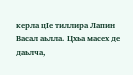керла цIе тиллира Лапин Васал аьлла. Цхьа масех де даьлча,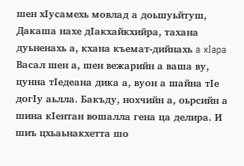шен хIусамехь мовлад а доьшуьйтуш, Дакаша нахе дIакхайкхийра, тахана дуьненахь а, кхана къемат-дийнахь a xIapa Васал шен а, шен вежарийн а ваша ву, цунна тIедеана дика а, вуон а шайна тIе догIу аьлла. Бакъду, нохчийн а, оьрсийн а шина кIентан вошалла гена ца делира. И шиъ цхьаьнакхетта шо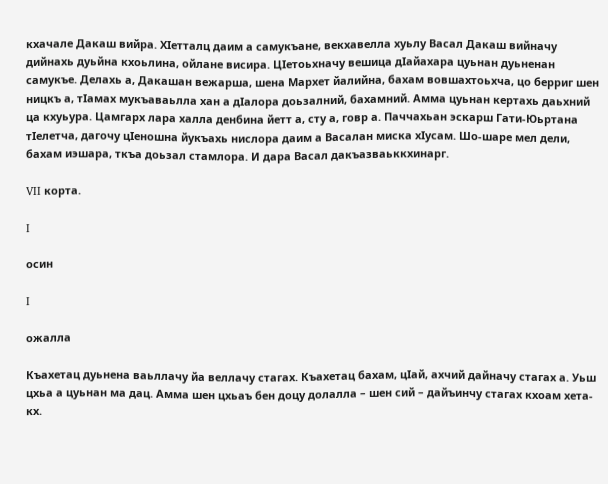кхачале Дакаш вийра. ХIетталц даим а самукъане, векхавелла хуьлу Васал Дакаш вийначу дийнахь дуьйна кхоьлина, ойлане висира. ЦIетоьхначу вешица дIайахара цуьнан дуьненан самукъе. Делахь а, Дакашан вежарша, шена Мархет йалийна, бахам вовшахтоьхча, цо берриг шен ницкъ а, тIамах мукъаваьлла хан а дIалора доьзалний, бахамний. Амма цуьнан кертахь даьхний ца кхуьура. Цамгарх лара халла денбина йетт а, сту а, говр а. Паччахьан эскарш Гати-Юьртана тIелетча, дагочу цIеношна йукъахь нислора даим а Васалан миска хIусам. Шо-шаре мел дели, бахам иэшара, ткъа доьзал стамлора. И дара Васал дакъазваьккхинарг.

VII корта.

I

осин

I

ожалла

Къахетац дуьнена ваьллачу йа веллачу стагах. Къахетац бахам, цIай, ахчий дайначу стагах а. Уьш цхьа а цуьнан ма дац. Амма шен цхьаъ бен доцу долалла – шен сий – дайъинчу стагах кхоам хета-кх.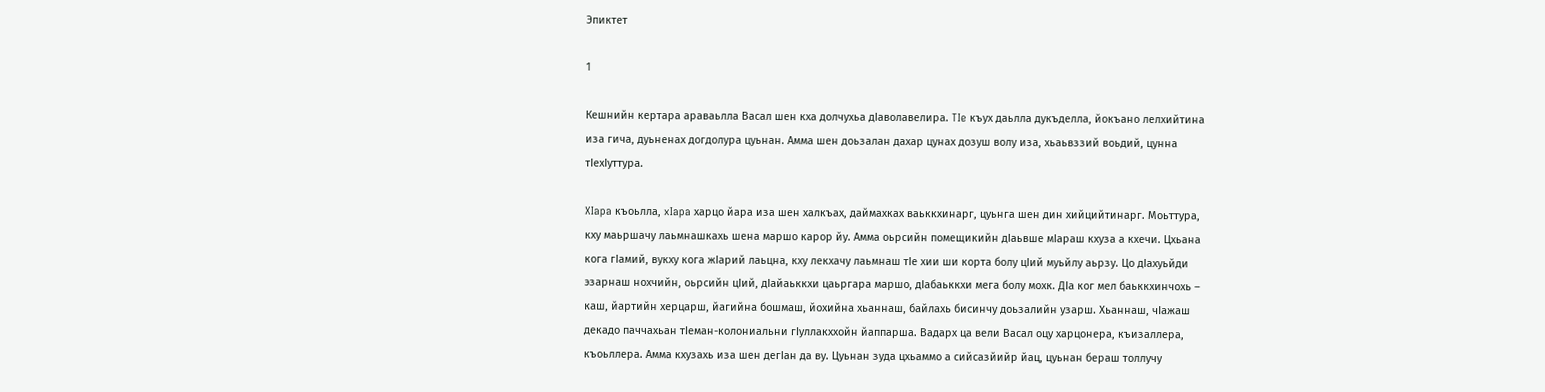Эпиктет

1

Кешнийн кертара араваьлла Васал шен кха долчухьа дIаволавелира. TIe къух даьлла дукъделла, йокъано лелхийтина иза гича, дуьненах догдолура цуьнан. Амма шен доьзалан дахар цунах дозуш волу иза, хьаьвззий воьдий, цунна тIехIуттура.

XIapa къоьлла, xIapa харцо йара иза шен халкъах, даймахках ваьккхинарг, цуьнга шен дин хийцийтинарг. Моьттура, кху маьршачу лаьмнашкахь шена маршо карор йу. Амма оьрсийн помещикийн дIаьвше мIараш кхуза а кхечи. Цхьана кога гIамий, вукху кога жIарий лаьцна, кху лекхачу лаьмнаш тIе хии ши корта болу цIий муьйлу аьрзу. Цо дIахуьйди эзарнаш нохчийн, оьрсийн цIий, дIайаьккхи цаьргара маршо, дIабаьккхи мега болу мохк. ДIа ког мел баьккхинчохь – каш, йартийн херцарш, йагийна бошмаш, йохийна хьаннаш, байлахь бисинчу доьзалийн узарш. Хьаннаш, чIажаш декадо паччахьан тIеман-колониальни гIуллакххойн йаппарша. Вадарх ца вели Васал оцу харцонера, къизаллера, къоьллера. Амма кхузахь иза шен дегIан да ву. Цуьнан зуда цхьаммо а сийсазйийр йац, цуьнан бераш толлучу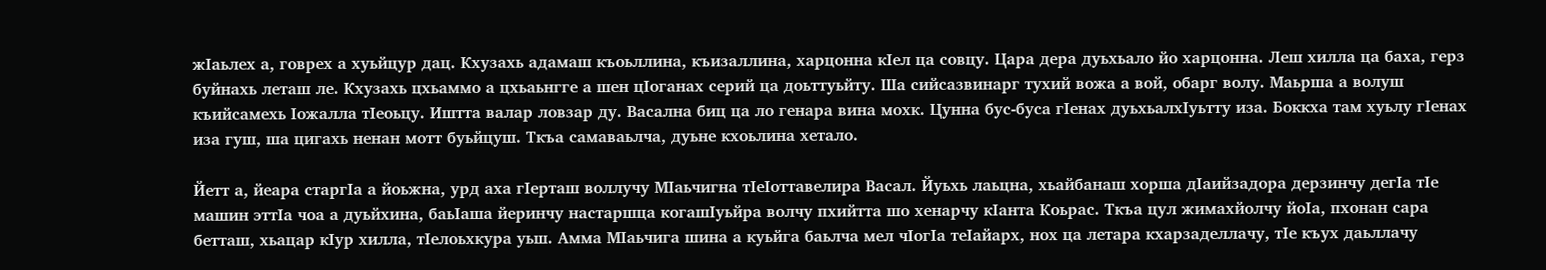жIаьлех а, говрех а хуьйцур дац. Кхузахь адамаш къоьллина, къизаллина, харцонна кIел ца совцу. Цара дера дуьхьало йо харцонна. Леш хилла ца баха, герз буйнахь леташ ле. Кхузахь цхьаммо а цхьаьнгге а шен цIоганах серий ца доьттуьйту. Ша сийсазвинарг тухий вожа а вой, обарг волу. Маьрша а волуш къийсамехь Iожалла тIеоьцу. Иштта валар ловзар ду. Васална биц ца ло генара вина мохк. Цунна бус-буса гIенах дуьхьалхIуьтту иза. Боккха там хуьлу гIенах иза гуш, ша цигахь ненан мотт буьйцуш. Ткъа самаваьлча, дуьне кхоьлина хетало.

Йетт а, йеара старгIа а йоьжна, урд аха гIерташ воллучу МIаьчигна тIеIоттавелира Васал. Йуьхь лаьцна, хьайбанаш хорша дIаийзадора дерзинчу дегIа тIе машин эттIа чоа а дуьйхина, баьIаша йеринчу настаршца когашIуьйра волчу пхийтта шо хенарчу кIанта Коьрас. Ткъа цул жимахйолчу йоIа, пхонан сара бетташ, хьацар кIур хилла, тIелоьхкура уьш. Амма МIаьчига шина а куьйга баьлча мел чIогIа теIайарх, нох ца летара кхарзаделлачу, тIе къух даьллачу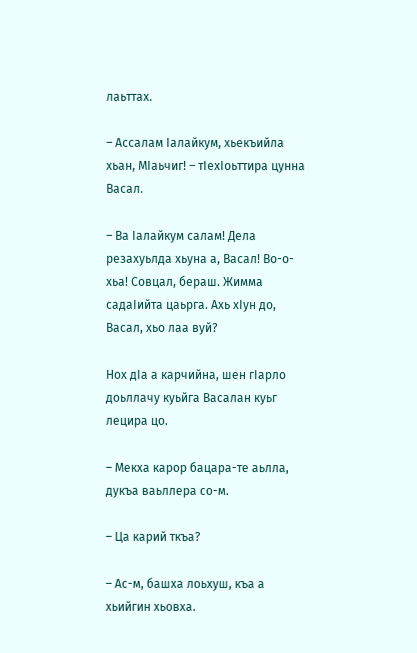лаьттах.

– Ассалам Iалайкум, хьекъийла хьан, МIаьчиг! – тIехIоьттира цунна Васал.

– Ва Iалайкум салам! Дела резахуьлда хьуна а, Васал! Во-о-хьа! Совцал, бераш. Жимма садаIийта цаьрга. Ахь хIун до, Васал, хьо лаа вуй?

Нох дIа а карчийна, шен гIарло доьллачу куьйга Васалан куьг лецира цо.

– Мекха карор бацара-те аьлла, дукъа ваьллера со-м.

– Ца карий ткъа?

– Ас-м, башха лоьхуш, къа а хьийгин хьовха.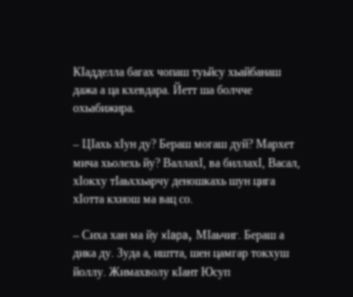КIадделла багах чопаш туьйсу хьайбанаш дажа а ца кхевдара. Йетт ша болчче охьабижира.

– ЦIахь хIун ду? Бераш могаш дуй? Мархет мича хьолехь йу? ВаллахI, ва биллахI, Васал, хIокху тIаьххьарчу деношкахь шун цига хIотта кхиош ма вац со.

– Сиха хан ма йу xIapa, МIаьчиг. Бераш а дика ду. Зуда а, иштта, шен цамгар токхуш йоллу. Жимахволу кIант Юсуп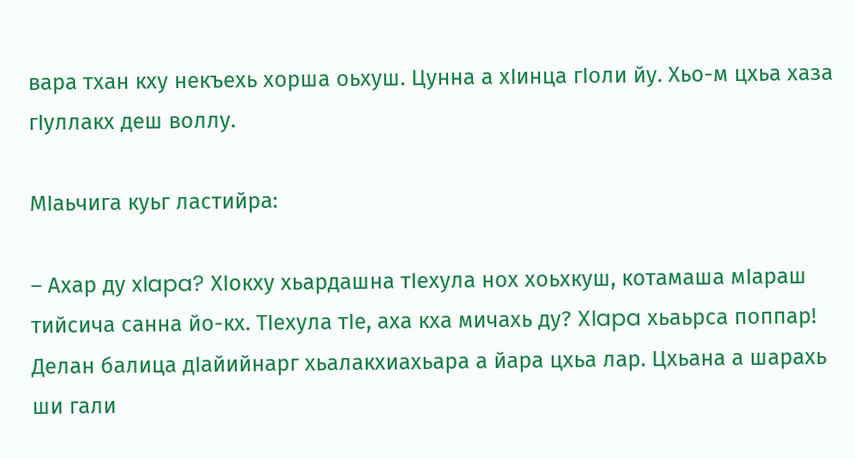вара тхан кху некъехь хорша оьхуш. Цунна а хIинца гIоли йу. Хьо-м цхьа хаза гIуллакх деш воллу.

МIаьчига куьг ластийра:

– Ахар ду xIapa? ХIокху хьардашна тIехула нох хоьхкуш, котамаша мIараш тийсича санна йо-кх. ТIехула тIе, аха кха мичахь ду? XIapa хьаьрса поппар! Делан балица дIайийнарг хьалакхиахьара а йара цхьа лар. Цхьана а шарахь ши гали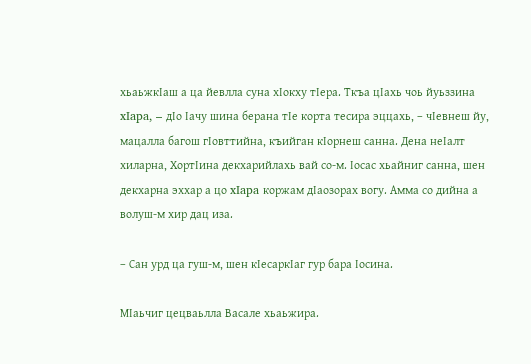хьаьжкIаш а ца йевлла суна хIокху тIера. Ткъа цIахь чоь йуьззина xIapa, – дIо Iачу шина берана тIе корта тесира эццахь, – чIевнеш йу, мацалла багош гIовттийна, къийган кIорнеш санна. Дена неIалт хиларна, ХортIина декхарийлахь вай со-м. Iосас хьайниг санна, шен декхарна эххар а цо xIapa коржам дIаозорах вогу. Амма со дийна а волуш-м хир дац иза.

– Сан урд ца гуш-м, шен кIесаркIаг гур бара Iосина.

МIаьчиг цецваьлла Васале хьаьжира.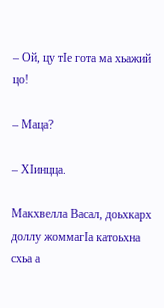– Ой, цу тIе гота ма хьажий цо!

– Маца?

– ХIинцца.

Макхвелла Васал, доьхкарх доллу жоммагIа катоьхна схьа а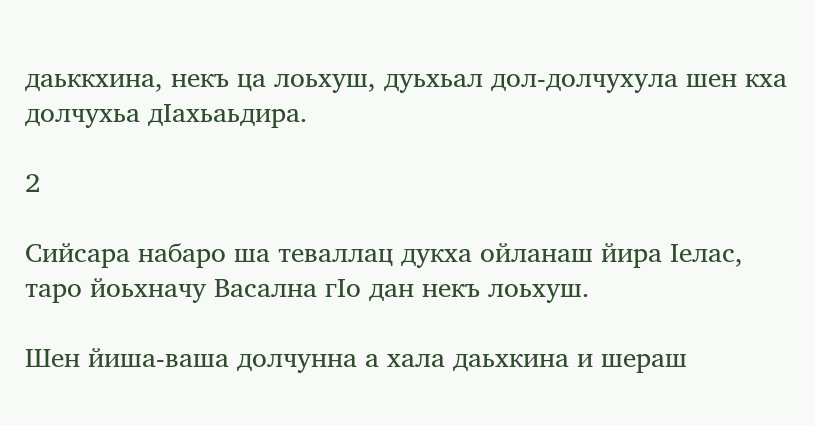даьккхина, некъ ца лоьхуш, дуьхьал дол-долчухула шен кха долчухьа дIахьаьдира.

2

Сийсара набаро ша теваллац дукха ойланаш йира Iелас, таро йоьхначу Васална гIo дан некъ лоьхуш.

Шен йиша-ваша долчунна а хала даьхкина и шераш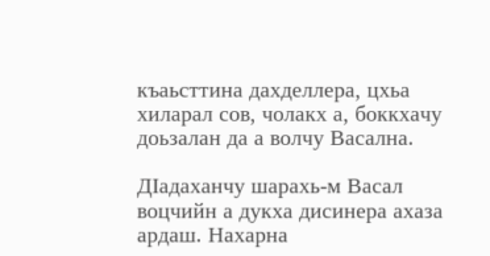къаьсттина дахделлера, цхьа хиларал сов, чолакх а, боккхачу доьзалан да а волчу Васална.

ДIадаханчу шарахь-м Васал воцчийн а дукха дисинера ахаза ардаш. Нахарна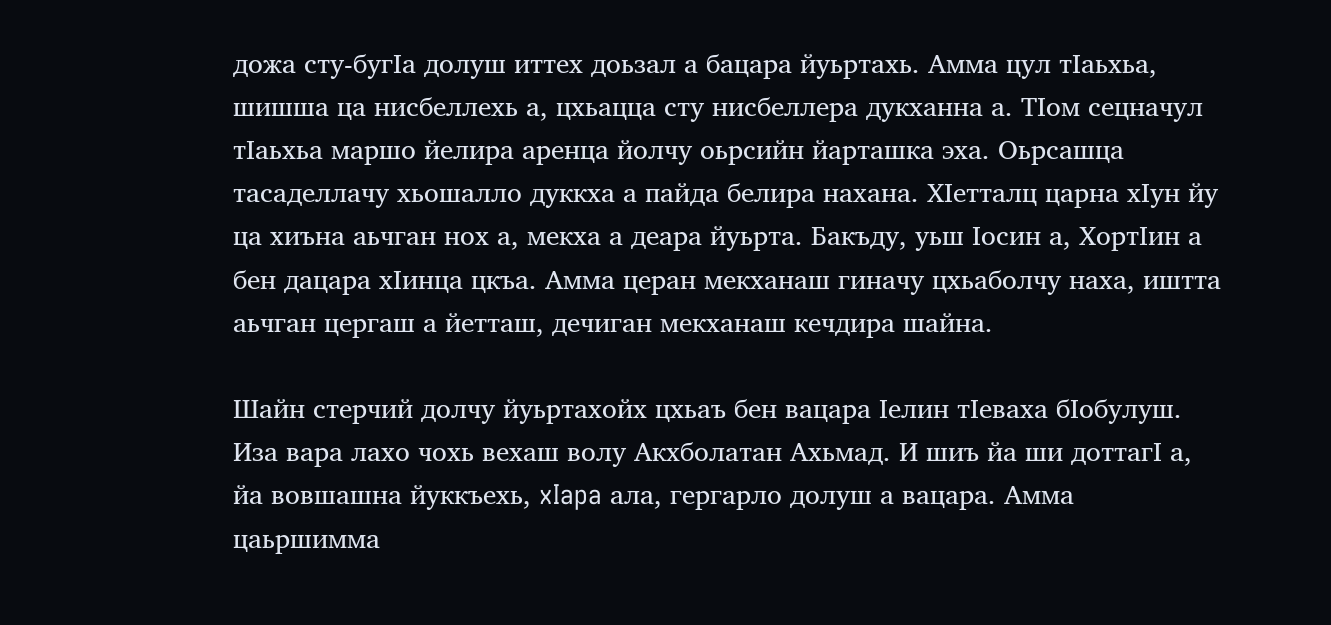дожа сту-бугIа долуш иттех доьзал а бацара йуьртахь. Амма цул тIаьхьа, шишша ца нисбеллехь а, цхьацца сту нисбеллера дукханна а. ТIом сецначул тIаьхьа маршо йелира аренца йолчу оьрсийн йарташка эха. Оьрсашца тасаделлачу хьошалло дуккха а пайда белира нахана. ХIетталц царна хIун йу ца хиъна аьчган нох а, мекха а деара йуьрта. Бакъду, уьш Iосин а, ХортIин а бен дацара хIинца цкъа. Амма церан мекханаш гиначу цхьаболчу наха, иштта аьчган цергаш а йетташ, дечиган мекханаш кечдира шайна.

Шайн стерчий долчу йуьртахойх цхьаъ бен вацара Iелин тIеваха бIобулуш. Иза вара лахо чохь вехаш волу Акхболатан Ахьмад. И шиъ йа ши доттагI а, йа вовшашна йуккъехь, xIapa ала, гергарло долуш а вацара. Амма цаьршимма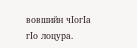вовшийн чIогIа гIо лоцура.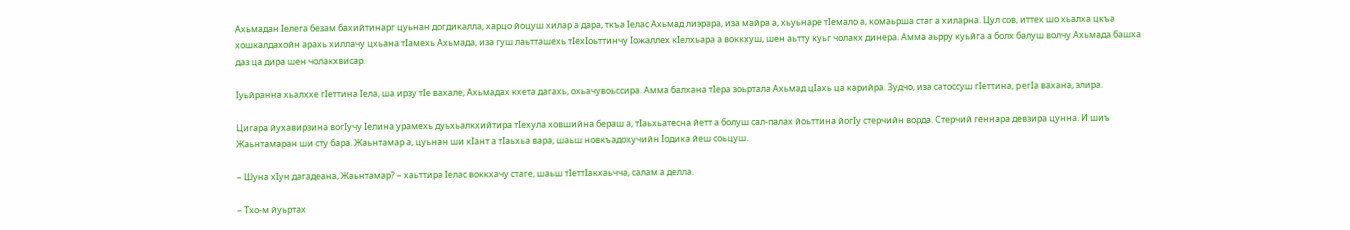Ахьмадан Iелега безам бахийтинарг цуьнан догдикалла, харцо йоцуш хилар а дара, ткъа Iелас Ахьмад лиэрара, иза майра а, хьуьнаре тIемало а, комаьрша стаг а хиларна. Цул сов, иттех шо хьалха цкъа хошкалдахойн арахь хиллачу цхьана тIамехь Ахьмада, иза гуш лаьтташехь тIехIоьттинчу Iожаллех кIелхьара а воккхуш, шен аьтту куьг чолакх динера. Амма аьрру куьйга а болх балуш волчу Ахьмада башха даз ца дира шен чолакхвисар.

Iуьйранна хьалххе гIеттина Iела, ша ирзу тIе вахале, Ахьмадах кхета дагахь, охьачувоьссира. Амма балхана тIера зоьртала Ахьмад цIахь ца карийра. Зудчо, иза сатоссуш гIеттина, peгIa вахана, элира.

Цигара йухавирзина вогIучу Iелина урамехь дуьхьалкхийтира тIехула ховшийна бераш а, тIаьхьатесна йетт а болуш сал-палах йоьттина йогIу стерчийн ворда. Стерчий геннара девзира цунна. И шиъ Жаьнтамаран ши сту бара. Жаьнтамар а, цуьнан ши кIант а тIаьхьа вара, шаьш новкъадохучийн Iодика йеш соьцуш.

– Шуна хIун дагадеана, Жаьнтамар? – хаьттира Iелас воккхачу стаге, шаьш тIеттIакхаьчча, салам а делла.

– Тхо-м йуьртах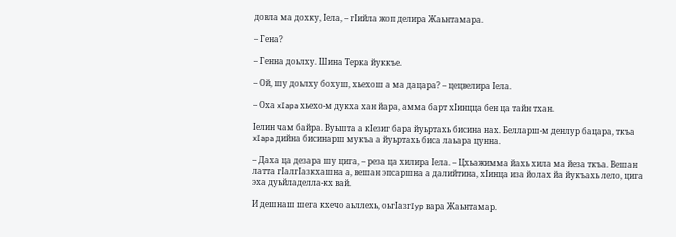довла ма дохку, Iела, – гIийла жоп делира Жаьнтамара.

– Гена?

– Генна доьлху. Шина Терка йуккъе.

– Ой, шу доьлху бохуш, хьехош а ма дацара? – цецвелира Iела.

– Оха xIapa хьехо-м дукха хан йара, амма барт хIинцца бен ца тайн тхан.

Iелин чам байра. Вуьшта а кIезиг бара йуьртахь бисина нах. Белларш-м денлур бацара, ткъа xIapa дийна бисинарш мукъа а йуьртахь биса лаьара цунна.

– Даха ца дезара шу цига, – реза ца хилира Iела. – Цхьажимма йахь хила ма йеза ткъа. Вешан латта гIалгIазкхашна а, вешан эпсаршна а далийтина, хIинца иза йолах йа йукъахь лело, цига эха дуьйладелла-кх вай.

И дешнаш шега кхечо аьллехь, оьгIазгIyp вара Жаьнтамар.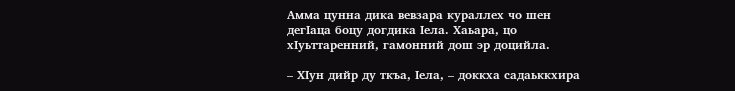Амма цунна дика вевзара кураллех чо шен дегIаца боцу догдика Iела. Хаьара, цо хIуьттаренний, гамонний дош эр доцийла.

– ХIун дийр ду ткъа, Iела, – доккха садаьккхира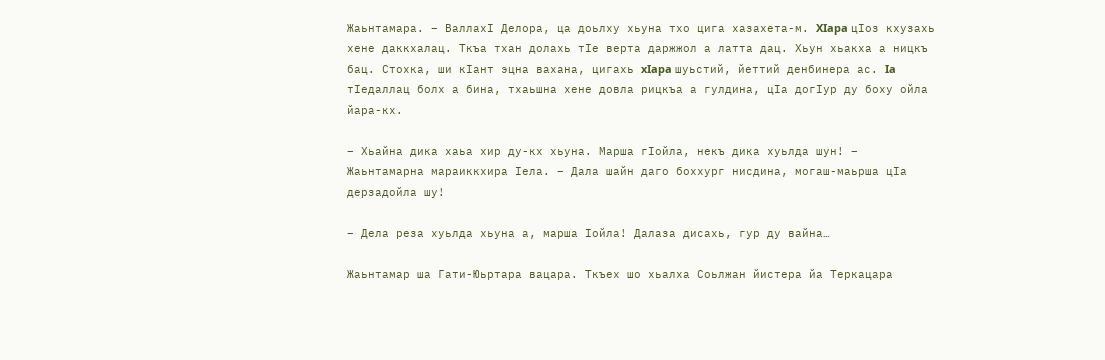Жаьнтамара. – ВаллахI Делора, ца доьлху хьуна тхо цига хазахета-м. XIapa цIоз кхузахь хене даккхалац. Ткъа тхан долахь тIе верта даржжол а латта дац. Хьун хьакха а ницкъ бац. Стохка, ши кIант эцна вахана, цигахь xIapa шуьстий, йеттий денбинера ас. Ia тIeдаллац болх а бина, тхаьшна хене довла рицкъа а гулдина, цIа догIур ду боху ойла йара-кх.

– Хьайна дика хаьа хир ду-кх хьуна. Марша гIойла, некъ дика хуьлда шун! – Жаьнтамарна мараиккхира Iела. – Дала шайн даго боххург нисдина, могаш-маьрша цIа дерзадойла шу!

– Дела реза хуьлда хьуна а, марша Iойла! Далаза дисахь, гур ду вайна…

Жаьнтамар ша Гати-Юьртара вацара. Ткъех шо хьалха Соьлжан йистера йа Теркацара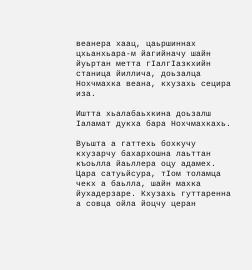веанера хаац, цаьршиннах цхьанхьара-м йагийначу шайн йуьртан метта гIалгIазкхийн станица йиллича, доьзалца Нохчмахка веана, кхузахь сецира иза.

Иштта хьалабаьхкина доьзалш Iаламат дукха бара Нохчмахкахь.

Вуьшта а гаттехь бохкучу кхузарчу бахархошна лаьттан къоьлла йаьллера оцу адамех. Цара сатуьйсура, тIом толамца чекх а баьлла, шайн махка йухадерзаре. Кхузахь гуттаренна а совца ойла йоцчу церан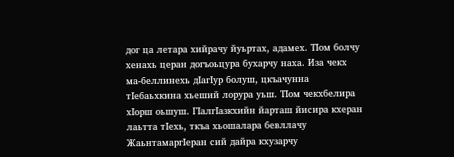дог ца летара хийрачу йуьртах, адамех. ТIом болчу хенахь церан догъоьцура бухарчу наха. Иза чекх ма-беллинехь дIагIур болуш, цкъачунна тIебаьхкина хьеший лорура уьш. ТIом чекхбелира хIорш оьшуш. ГIалгIазкхийн йарташ йисира кхеран лаьтта тIехь, ткъа хьошалара бевллачу ЖаьнтамаргIеран сий дайра кхузарчу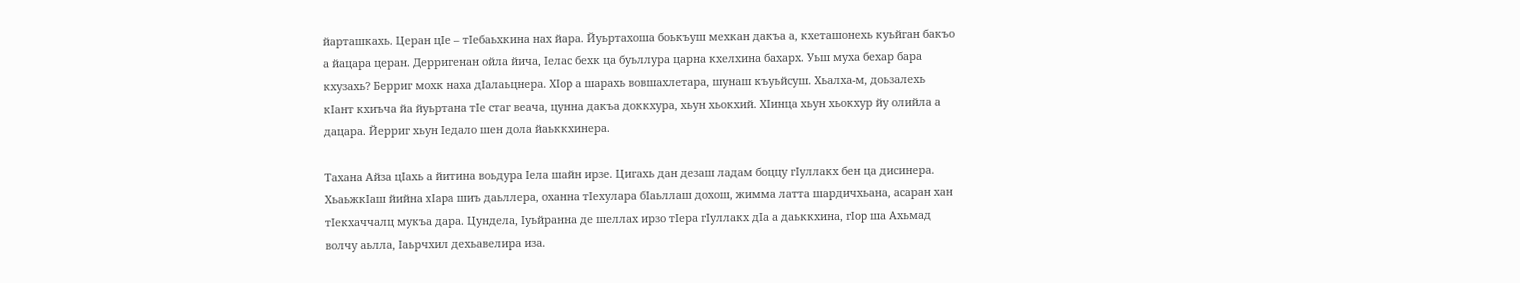йарташкахь. Церан цIе – тIебаьхкина нах йара. Йуьртахоша боькъуш мехкан дакъа а, кхеташонехь куьйган бакъо а йацара церан. Дерригенан ойла йича, Iелас бехк ца буьллура царна кхелхина бахарх. Уьш муха бехар бара кхузахь? Берриг мохк наха дIалаьцнера. XIop а шарахь вовшахлетара, шунаш къуьйсуш. Хьалха-м, доьзалехь кIант кхиъча йа йуьртана тIе стаг веача, цунна дакъа доккхура, хьун хьокхий. ХIинца хьун хьокхур йу олийла а дацара. Йерриг хьун Iедало шен дола йаьккхинера.

Тахана Айза цIахь а йитина воьдура Iела шайн ирзе. Цигахь дан дезаш ладам боццу гIуллакх бен ца дисинера. ХьаьжкIаш йийна xIapa шиъ даьллера, оханна тIехулара бIаьллаш дохош, жимма латта шардичхьана, асаран хан тIекхаччалц мукъа дара. Цундела, Iуьйранна де шеллах ирзо тIера гIуллакх дIа а даьккхина, гIop ша Ахьмад волчу аьлла, Iаьрчхил дехьавелира иза.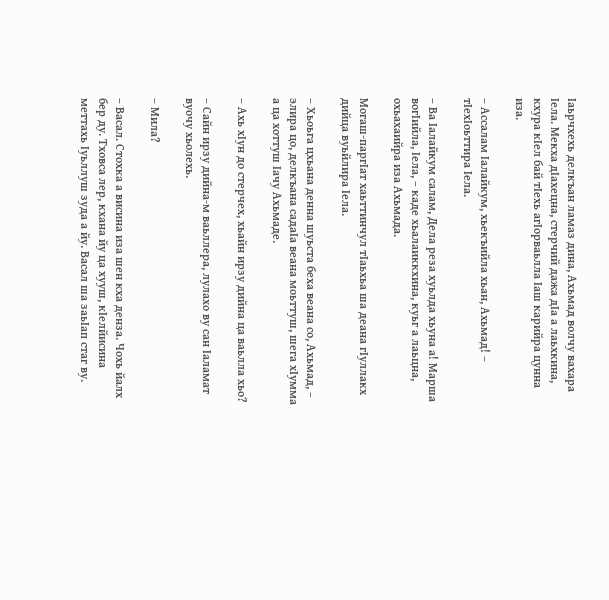Iаьрчхехь делкъан ламаз дина, Ахьмад волчу вахара Iела. Мекха дIахецна, стерчий дажа дIа а лаьхкина, кхура кIел бай тIехь агIорваьлла Iаш карийра цунна иза.

– Ассалам Iалайкум, хьекъийла хьан, Ахьмад! – тIехIоьттира Iела.

– Ва Iалайкум салам, Дела реза хуьлда хьуна а! Марша вогIийла, Iела, – каде хьалаиккхина, куьг а лаьцна, охьахаийра иза Ахьмада.

Могаш-паргIат хаьттинчул тIаьхьа ша деана гIуллакх дийца вуьйлира Iела.

– Хьоьга цхьана денна шуьста беха веана со, Ахьмад, – элира цо, делкъана садаIа веана моьттуш, шега хIумма а ца хоттуш Iачу Ахьмаде.

– Ахь хIун до стерчех, хьайн ирзу дийна ца ваьлла хьо?

– Сайн ирзу дийна-м ваьллера, лулахо ву сан Iаламат вуочу хьолехь.

– Мила?

– Васал. Стохка а висина иза шен кха денза. Чохь йалх бер ду. Тховса лер, кхана йу ца хууш, кIелйисина меттахь Iуьллуш зуда а йу. Васал ша заьIап стаг ву.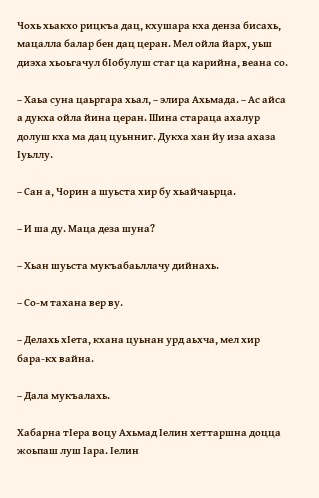Чохь хьакхо рицкъа дац, кхушара кха денза бисахь, мацалла балар бен дац церан. Мел ойла йарх, уьш диэха хьоьгачул бIобулуш стаг ца карийна, веана со.

– Хаьа суна цаьргара хьал, – элира Ахьмада. – Ас айса а дукха ойла йина церан. Шина стараца ахалур долуш кха ма дац цуьнниг. Дукха хан йу иза ахаза Iуьллу.

– Сан а, Чорин а шуьста хир бу хьайчаьрца.

– И ша ду. Маца деза шуна?

– Хьан шуьста мукъабаьллачу дийнахь.

– Со-м тахана вер ву.

– Делахь хIета, кхана цуьнан урд аьхча, мел хир бара-кх вайна.

– Дала мукъалахь.

Хабарна тIера воцу Ахьмад Iелин хеттаршна доцца жоьпаш луш Iара. Iелин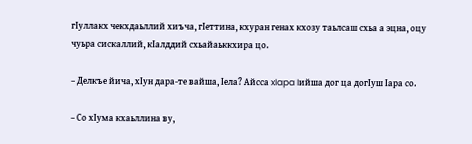гIуллакх чекхдаьллий хиъча, гIеттина, кхуран генах кхозу таьлсаш схьа а эцна, оцу чуьра сискаллий, кIалддий схьайаьккхира цо.

– Делкъе йича, хIун дара-те вайша, Iела? Айсса xIapa Iийша дог ца догIуш Iара со.

– Со хIума кхаьллина ву,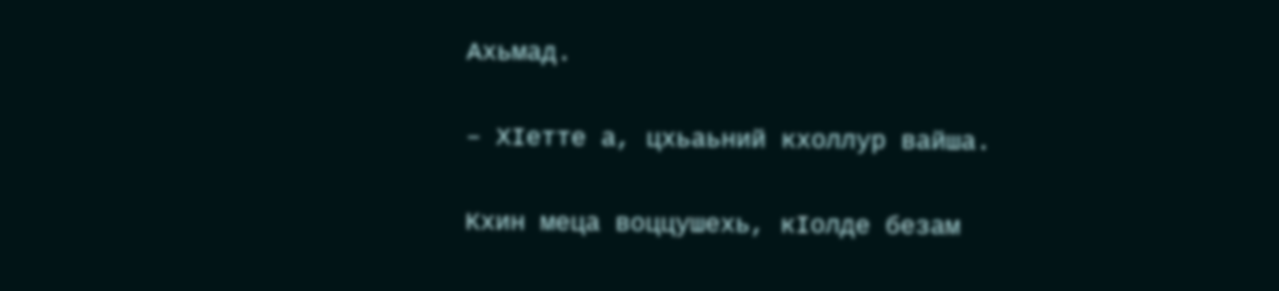Ахьмад.

– ХIетте а, цхьаьний кхоллур вайша.

Кхин меца воццушехь, кIолде безам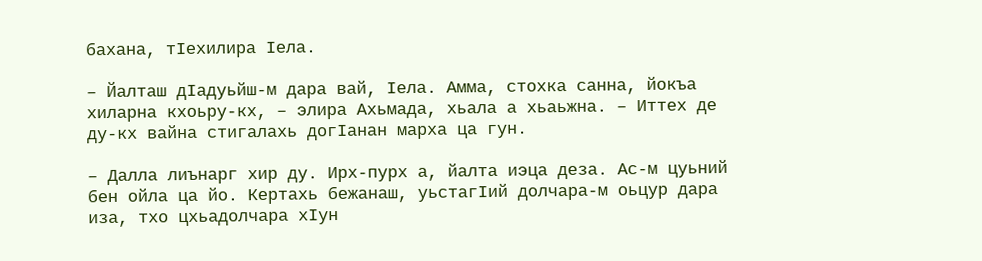бахана, тIехилира Iела.

– Йалташ дIадуьйш-м дара вай, Iела. Амма, стохка санна, йокъа хиларна кхоьру-кх, – элира Ахьмада, хьала а хьаьжна. – Иттех де ду-кх вайна стигалахь догIанан марха ца гун.

– Далла лиънарг хир ду. Ирх-пурх а, йалта иэца деза. Ас-м цуьний бен ойла ца йо. Кертахь бежанаш, уьстагIий долчара-м оьцур дара иза, тхо цхьадолчара хIун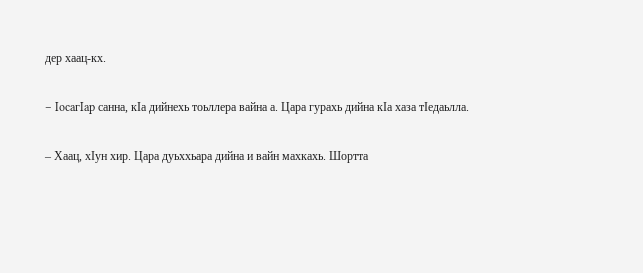дер хаац-кх.

– IocaгIap санна, кIа дийнехь тоьллера вайна а. Цара гурахь дийна кIа хаза тIедаьлла.

– Хаац, хIун хир. Цара дуьххьара дийна и вайн махкахь. Шортта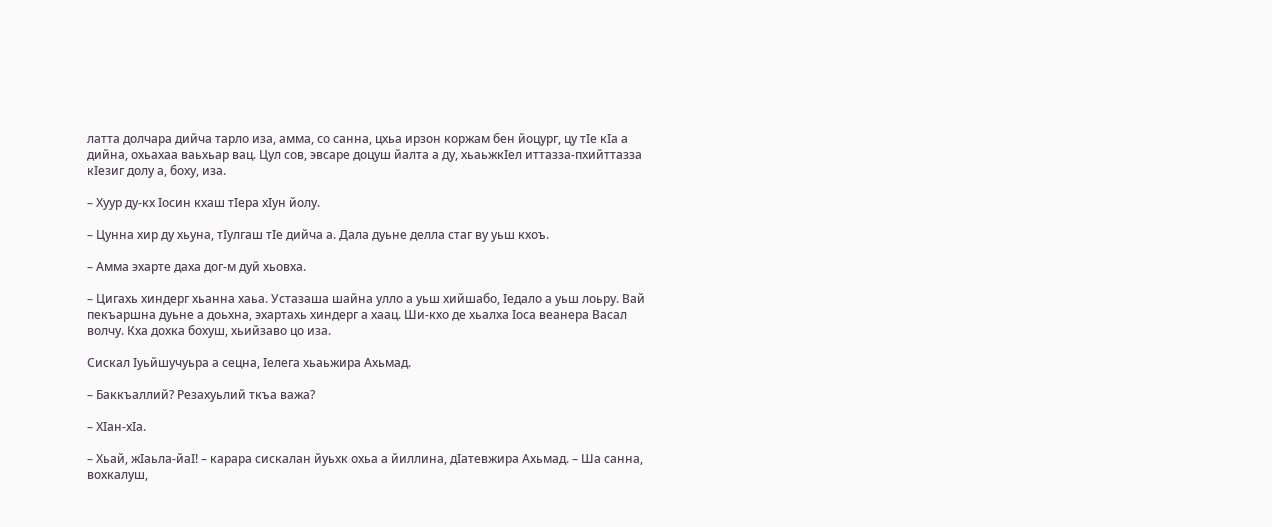латта долчара дийча тарло иза, амма, со санна, цхьа ирзон коржам бен йоцург, цу тIе кIа а дийна, охьахаа ваьхьар вац. Цул сов, эвсаре доцуш йалта а ду, хьаьжкIел иттазза-пхийттазза кIезиг долу а, боху, иза.

– Хуур ду-кх Iосин кхаш тIера хIун йолу.

– Цунна хир ду хьуна, тIулгаш тIе дийча а. Дала дуьне делла стаг ву уьш кхоъ.

– Амма эхарте даха дог-м дуй хьовха.

– Цигахь хиндерг хьанна хаьа. Устазаша шайна улло а уьш хийшабо, Iедало а уьш лоьру. Вай пекъаршна дуьне а доьхна, эхартахь хиндерг а хаац. Ши-кхо де хьалха Iоса веанера Васал волчу. Кха дохка бохуш, хьийзаво цо иза.

Сискал Iуьйшучуьра а сецна, Iелега хьаьжира Ахьмад.

– Баккъаллий? Резахуьлий ткъа важа?

– ХIан-хIа.

– Хьай, жIаьла-йаI! – карара сискалан йуьхк охьа а йиллина, дIатевжира Ахьмад. – Ша санна, вохкалуш,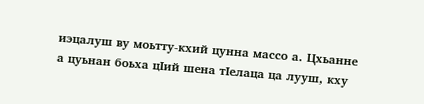иэцалуш ву моьтту-кхий цунна массо а. Цхьанне а цуьнан боьха цIий шена тIелаца ца лууш, кху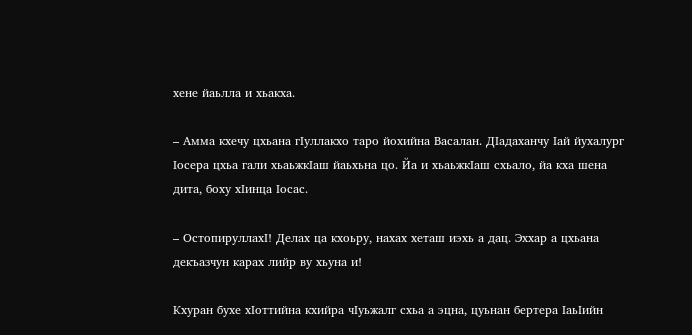хене йаьлла и хьакха.

– Амма кхечу цхьана гIуллакхо таро йохийна Васалан. ДIадаханчу Iай йухалург Iосера цхьа гали хьаьжкIаш йаьхьна цо. Йа и хьаьжкIаш схьало, йа кха шена дита, боху хIинца Iосас.

– ОстопируллахI! Делах ца кхоьру, нахах хеташ иэхь а дац. Эххар а цхьана декъазчун карах лийр ву хьуна и!

Кхуран бухе хIоттийна кхийра чIуьжалг схьа а эцна, цуьнан бертера IаьIийн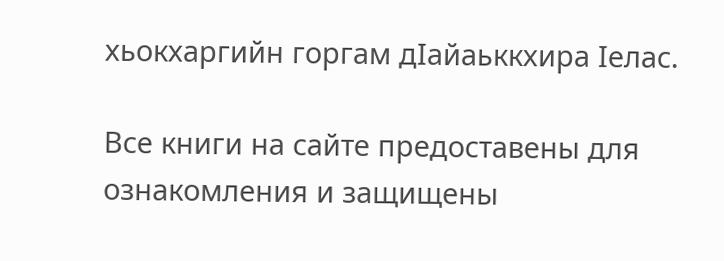хьокхаргийн горгам дIайаьккхира Iелас.

Все книги на сайте предоставены для ознакомления и защищены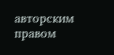авторским правом